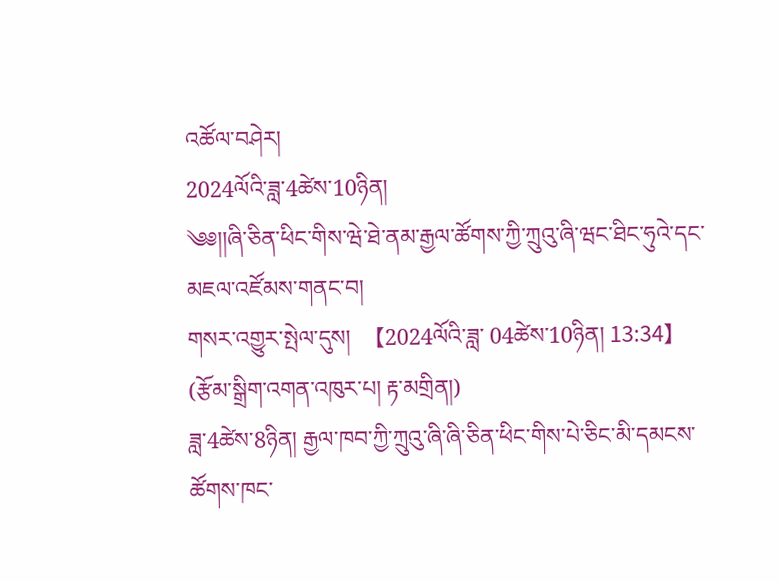འཚོལ་བཤེར།
2024ལོའི་ཟླ་4ཚེས་10ཉིན།
༄༅།།ཞི་ཅིན་ཕིང་གིས་ཝེ་ཐེ་ནམ་རྒྱལ་ཚོགས་ཀྱི་ཀྲུའུ་ཞི་ཝང་ཐིང་ཧུའེ་དང་མཇལ་འཛོམས་གནང་བ།
གསར་འགྱུར་སྤེལ་དུས།  【2024ལོའི་ཟླ་ 04ཚེས་10ཉིན། 13:34】   (རྩོམ་སྒྲིག་འགན་འཁུར་པ། རྟ་མགྲིན།)
ཟླ་4ཚེས་8ཉིན། རྒྱལ་ཁབ་ཀྱི་ཀྲུའུ་ཞི་ཞི་ཅིན་ཕིང་གིས་པེ་ཅིང་མི་དམངས་ཚོགས་ཁང་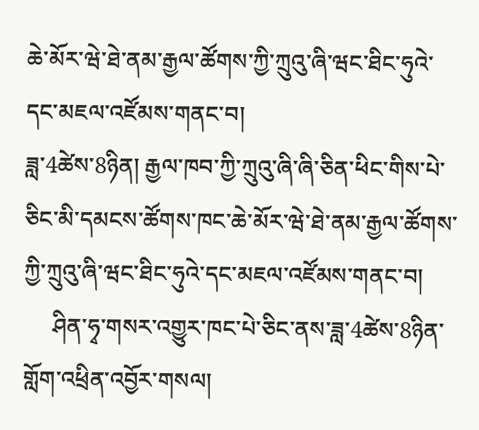ཆེ་མོར་ཝེ་ཐེ་ནམ་རྒྱལ་ཚོགས་ཀྱི་ཀྲུའུ་ཞི་ཝང་ཐིང་ཧུའེ་དང་མཇལ་འཛོམས་གནང་བ།
ཟླ་4ཚེས་8ཉིན། རྒྱལ་ཁབ་ཀྱི་ཀྲུའུ་ཞི་ཞི་ཅིན་ཕིང་གིས་པེ་ཅིང་མི་དམངས་ཚོགས་ཁང་ཆེ་མོར་ཝེ་ཐེ་ནམ་རྒྱལ་ཚོགས་ཀྱི་ཀྲུའུ་ཞི་ཝང་ཐིང་ཧུའེ་དང་མཇལ་འཛོམས་གནང་བ།
     ཤིན་ཧྭ་གསར་འགྱུར་ཁང་པེ་ཅིང་ནས་ཟླ་4ཚེས་8ཉིན་གློག་འཕྲིན་འབྱོར་གསལ།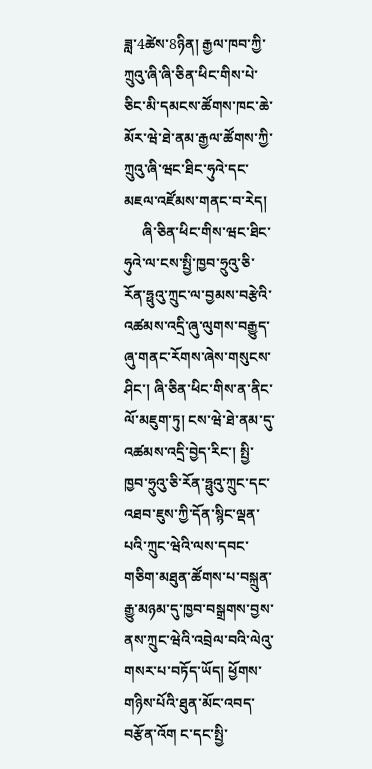ཟླ་4ཚེས་8ཉིན། རྒྱལ་ཁབ་ཀྱི་ཀྲུའུ་ཞི་ཞི་ཅིན་ཕིང་གིས་པེ་ཅིང་མི་དམངས་ཚོགས་ཁང་ཆེ་མོར་ཝེ་ཐེ་ནམ་རྒྱལ་ཚོགས་ཀྱི་ཀྲུའུ་ཞི་ཝང་ཐིང་ཧུའེ་དང་མཇལ་འཛོམས་གནང་བ་རེད།
     ཞི་ཅིན་ཕིང་གིས་ཝང་ཐིང་ཧུའེ་ལ་ངས་སྤྱི་ཁྱབ་ཧྲུའུ་ཅི་རོན་ཧྥུའུ་ཀྲུང་ལ་བྱམས་བརྩེའི་འཚམས་འདྲི་ཞུ་ལུགས་བརྒྱུད་ཞུ་གནང་རོགས་ཞེས་གསུངས་ཤིང་། ཞི་ཅིན་ཕིང་གིས་ན་ནིང་ལོ་མཇུག་ཏུ། ངས་ཝེ་ཐེ་ནམ་དུ་འཚམས་འདྲི་བྱེད་རིང་། སྤྱི་ཁྱབ་ཧྲུའུ་ཅི་རོན་ཧྥུའུ་ཀྲུང་དང་འཐབ་ཇུས་ཀྱི་དོན་སྙིང་ལྡན་པའི་ཀྲུང་ཝེའི་ལས་དབང་གཅིག་མཐུན་ཚོགས་པ་བསྐྲུན་རྒྱུ་མཉམ་དུ་ཁྱབ་བསྒྲགས་བྱས་ནས་ཀྲུང་ཝེའི་འབྲེལ་བའི་ལེའུ་གསར་པ་བཏོད་ཡོད། ཕྱོགས་གཉིས་པོའི་ཐུན་མོང་འབད་བརྩོན་འོག ང་དང་སྤྱི་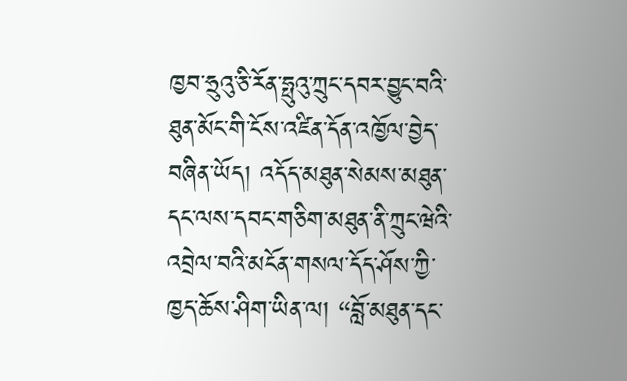ཁྱབ་ཧྲུའུ་ཅི་རོན་ཧྥུའུ་ཀྲུང་དབར་བྱུང་བའི་ཐུན་མོང་གི་ངོས་འཛིན་དོན་འཁྱོལ་བྱེད་བཞིན་ཡོད། འདོད་མཐུན་སེམས་མཐུན་དང་ལས་དབང་གཅིག་མཐུན་ནི་ཀྲུང་ཝེའི་འབྲེལ་བའི་མངོན་གསལ་དོད་ཤོས་ཀྱི་ཁྱད་ཆོས་ཤིག་ཡིན་ལ། “བློ་མཐུན་དང་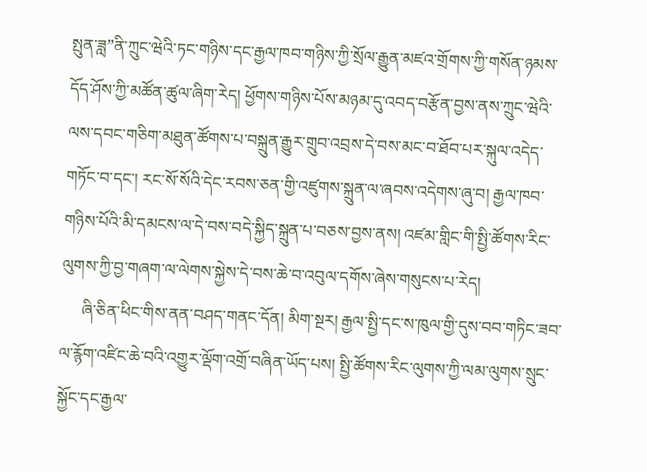སྤུན་ཟླ”ནི་ཀྲུང་ཝེའི་ཏང་གཉིས་དང་རྒྱལ་ཁབ་གཉིས་ཀྱི་སྲོལ་རྒྱུན་མཛའ་གྲོགས་ཀྱི་གསོན་ཉམས་དོད་ཤོས་ཀྱི་མཚོན་ཚུལ་ཞིག་རེད། ཕྱོགས་གཉིས་པོས་མཉམ་དུ་འབད་བརྩོན་བྱས་ནས་ཀྲུང་ཝེའི་ལས་དབང་གཅིག་མཐུན་ཚོགས་པ་བསྐྲུན་རྒྱུར་གྲུབ་འབྲས་དེ་བས་མང་བ་ཐོབ་པར་སྐུལ་འདེད་གཏོང་བ་དང་། རང་སོ་སོའི་དེང་རབས་ཅན་གྱི་འཛུགས་སྐྲུན་ལ་ཞབས་འདེགས་ཞུ་བ། རྒྱལ་ཁབ་གཉིས་པོའི་མི་དམངས་ལ་དེ་བས་བདེ་སྐྱིད་སྐྲུན་པ་བཅས་བྱས་ནས། འཛམ་གླིང་གི་སྤྱི་ཚོགས་རིང་ལུགས་ཀྱི་བྱ་གཞག་ལ་ལེགས་སྐྱེས་དེ་བས་ཆེ་བ་འབུལ་དགོས་ཞེས་གསུངས་པ་རེད།
     ཞི་ཅིན་ཕིང་གིས་ནན་བཤད་གནང་དོན། མིག་སྔར། རྒྱལ་སྤྱི་དང་ས་ཁུལ་གྱི་དུས་བབ་གཏིང་ཟབ་ལ་རྙོག་འཛིང་ཆེ་བའི་འགྱུར་ལྡོག་འགྲོ་བཞིན་ཡོད་པས། སྤྱི་ཚོགས་རིང་ལུགས་ཀྱི་ལམ་ལུགས་སྲུང་སྐྱོང་དང་རྒྱལ་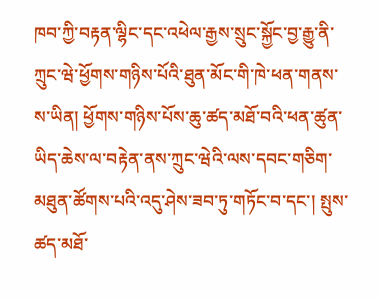ཁབ་ཀྱི་བརྟན་ལྷིང་དང་འཕེལ་རྒྱས་སྲུང་སྐྱོང་བྱ་རྒྱུ་ནི་ཀྲུང་ཝེ་ཕྱོགས་གཉིས་པོའི་ཐུན་མོང་གི་ཁེ་ཕན་གནས་ས་ཡིན། ཕྱོགས་གཉིས་པོས་ཆུ་ཚད་མཐོ་བའི་ཕན་ཚུན་ཡིད་ཆེས་ལ་བརྟེན་ནས་ཀྲུང་ཝེའི་ལས་དབང་གཅིག་མཐུན་ཚོགས་པའི་འདུ་ཤེས་ཟབ་ཏུ་གཏོང་བ་དང་། སྤུས་ཚད་མཐོ་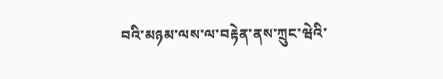བའི་མཉམ་ལས་ལ་བརྟེན་ནས་ཀྲུང་ཝེའི་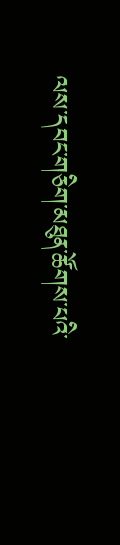ལས་དབང་གཅིག་མཐུན་ཚོགས་པའི་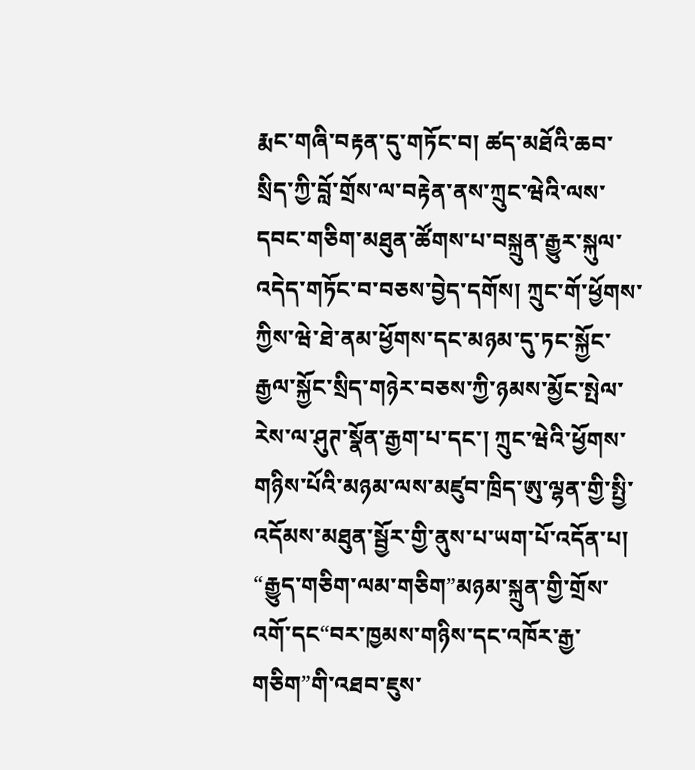རྨང་གཞི་བརྟན་དུ་གཏོང་བ། ཚད་མཐོའི་ཆབ་སྲིད་ཀྱི་བློ་གྲོས་ལ་བརྟེན་ནས་ཀྲུང་ཝེའི་ལས་དབང་གཅིག་མཐུན་ཚོགས་པ་བསྐྲུན་རྒྱུར་སྐུལ་འདེད་གཏོང་བ་བཅས་བྱེད་དགོས། ཀྲུང་གོ་ཕྱོགས་ཀྱིས་ཝེ་ཐེ་ནམ་ཕྱོགས་དང་མཉམ་དུ་ཏང་སྐྱོང་རྒྱལ་སྐྱོང་སྲིད་གཉེར་བཅས་ཀྱི་ཉམས་མྱོང་སྤེལ་རེས་ལ་ཤུཊ་སྣོན་རྒྱག་པ་དང་། ཀྲུང་ཝེའི་ཕྱོགས་གཉིས་པོའི་མཉམ་ལས་མཛུབ་ཁྲིད་ཨུ་ལྷན་གྱི་སྤྱི་འདོམས་མཐུན་སྦྱོར་གྱི་ནུས་པ་ཡག་པོ་འདོན་པ། “རྒྱུད་གཅིག་ལམ་གཅིག”མཉམ་སྐྲུན་གྱི་གྲོས་འགོ་དང“བར་ཁྱམས་གཉིས་དང་འཁོར་རྒྱ་གཅིག”གི་འཐབ་ཇུས་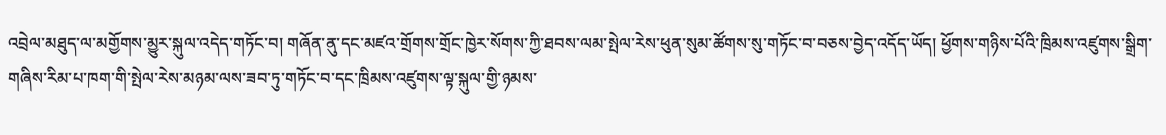འབྲེལ་མཐུད་ལ་མགྱོགས་མྱུར་སྐུལ་འདེད་གཏོང་བ། གཞོན་ནུ་དང་མཛའ་གྲོགས་གྲོང་ཁྱེར་སོགས་ཀྱི་ཐབས་ལམ་སྤེལ་རེས་ཕུན་སུམ་ཚོགས་སུ་གཏོང་བ་བཅས་བྱེད་འདོད་ཡོད། ཕྱོགས་གཉིས་པོའི་ཁྲིམས་འཛུགས་སྒྲིག་གཞིས་རིམ་པ་ཁག་གི་སྤེལ་རེས་མཉམ་ལས་ཟབ་ཏུ་གཏོང་བ་དང་ཁྲིམས་འཛུགས་ལྟ་སྐུལ་གྱི་ཉམས་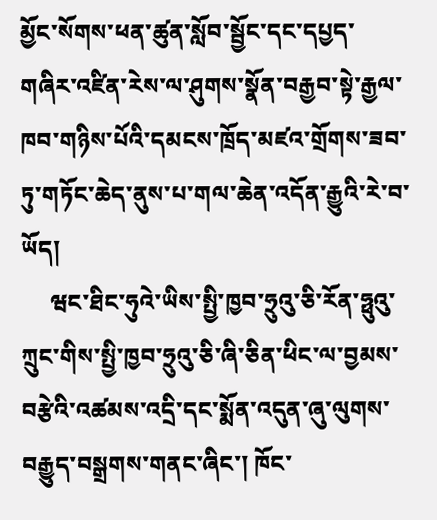མྱོང་སོགས་ཕན་ཚུན་སློབ་སྦྱོང་དང་དཔྱད་གཞིར་འཛིན་རེས་ལ་ཤུགས་སྣོན་བརྒྱབ་སྟེ་རྒྱལ་ཁབ་གཉིས་པོའི་དམངས་ཁྲོད་མཛའ་གྲོགས་ཟབ་ཏུ་གཏོང་ཆེད་ནུས་པ་གལ་ཆེན་འདོན་རྒྱུའི་རེ་བ་ཡོད།
     ཝང་ཐིང་ཧུའེ་ཡིས་སྤྱི་ཁྱབ་ཧྲུའུ་ཅི་རོན་ཧྥུའུ་ཀྲུང་གིས་སྤྱི་ཁྱབ་ཧྲུའུ་ཅི་ཞི་ཅིན་ཕིང་ལ་བྱམས་བརྩེའི་འཚམས་འདྲི་དང་སྨོན་འདུན་ཞུ་ལུགས་བརྒྱུད་བསྒྲགས་གནང་ཞིང་། ཁོང་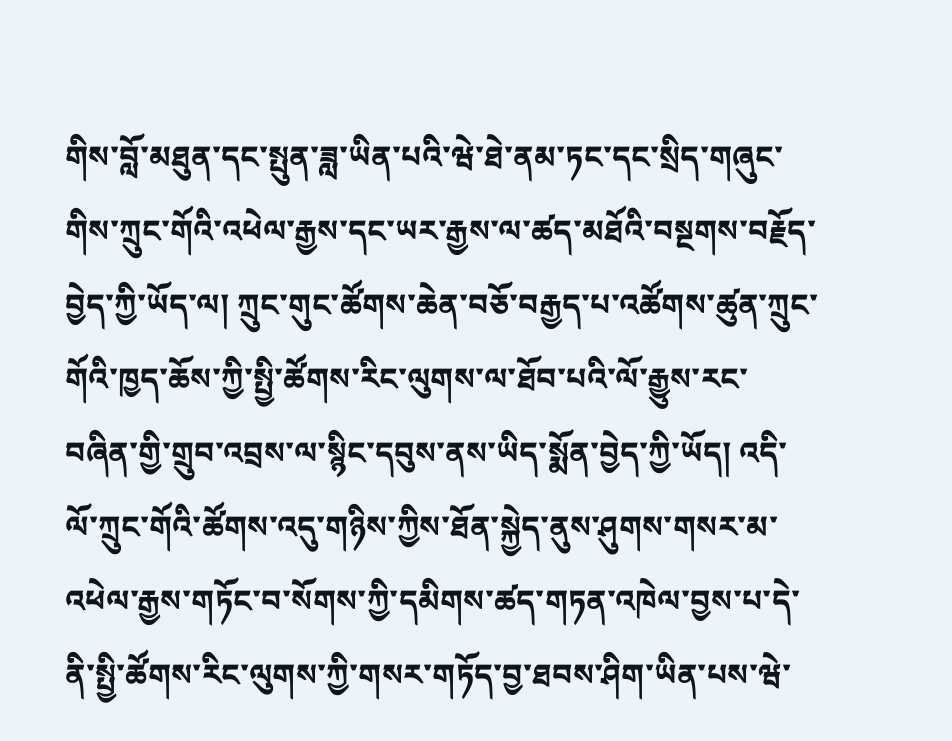གིས་བློ་མཐུན་དང་སྤུན་ཟླ་ཡིན་པའི་ཝེ་ཐེ་ནམ་ཏང་དང་སྲིད་གཞུང་གིས་ཀྲུང་གོའི་འཕེལ་རྒྱས་དང་ཡར་རྒྱས་ལ་ཚད་མཐོའི་བསྔགས་བརྗོད་བྱེད་ཀྱི་ཡོད་ལ། ཀྲུང་གུང་ཚོགས་ཆེན་བཅོ་བརྒྱད་པ་འཚོགས་ཚུན་ཀྲུང་གོའི་ཁྱད་ཆོས་ཀྱི་སྤྱི་ཚོགས་རིང་ལུགས་ལ་ཐོབ་པའི་ལོ་རྒྱུས་རང་བཞིན་གྱི་གྲུབ་འབྲས་ལ་སྙིང་དབུས་ནས་ཡིད་སྨོན་བྱེད་ཀྱི་ཡོད། འདི་ལོ་ཀྲུང་གོའི་ཚོགས་འདུ་གཉིས་ཀྱིས་ཐོན་སྐྱེད་ནུས་ཤུགས་གསར་མ་འཕེལ་རྒྱས་གཏོང་བ་སོགས་ཀྱི་དམིགས་ཚད་གཏན་འཁེལ་བྱས་པ་དེ་ནི་སྤྱི་ཚོགས་རིང་ལུགས་ཀྱི་གསར་གཏོད་བྱ་ཐབས་ཤིག་ཡིན་པས་ཝེ་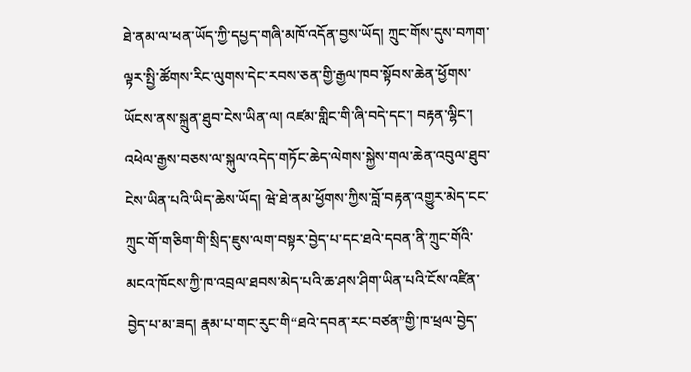ཐེ་ནམ་ལ་ཕན་ཡོད་ཀྱི་དཔྱད་གཞི་མཁོ་འདོན་བྱས་ཡོད། ཀྲུང་གོས་དུས་བཀག་ལྟར་སྤྱི་ཚོགས་རིང་ལུགས་དེང་རབས་ཅན་གྱི་རྒྱལ་ཁབ་སྟོབས་ཆེན་ཕྱོགས་ཡོངས་ནས་སྐྲུན་ཐུབ་ངེས་ཡིན་ལ། འཛམ་གླིང་གི་ཞི་བདེ་དང་། བརྟན་ལྷིང་། འཕེལ་རྒྱས་བཅས་ལ་སྐུལ་འདེད་གཏོང་ཆེད་ལེགས་སྐྱེས་གལ་ཆེན་འབུལ་ཐུབ་ངེས་ཡིན་པའི་ཡིད་ཆེས་ཡོད། ཝེ་ཐེ་ནམ་ཕྱོགས་ཀྱིས་བློ་བརྟན་འགྱུར་མེད་ངང་ཀྲུང་གོ་གཅིག་གི་སྲིད་ཇུས་ལག་བསྟར་བྱེད་པ་དང་ཐའེ་དབན་ནི་ཀྲུང་གོའི་མངའ་ཁོངས་ཀྱི་ཁ་འབྲལ་ཐབས་མེད་པའི་ཆ་ཤས་ཤིག་ཡིན་པའི་ངོས་འཛིན་བྱེད་པ་མ་ཟད། རྣམ་པ་གང་རུང་གི“ཐའེ་དབན་རང་བཙན”གྱི་ཁ་ཕྲལ་བྱེད་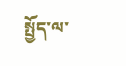སྤྱོད་ལ་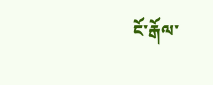ངོ་རྒོལ་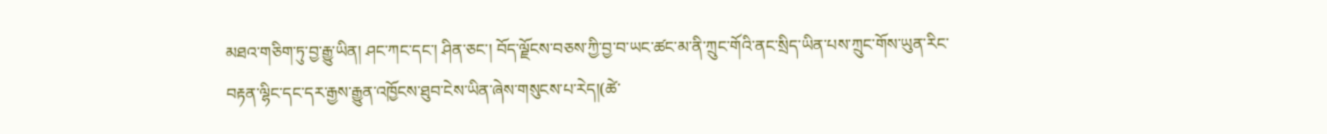མཐའ་གཅིག་ཏུ་བྱ་རྒྱུ་ཡིན། ཤང་ཀང་དང་། ཤིན་ཅང་། བོད་ལྗོངས་བཅས་ཀྱི་བྱ་བ་ཡང་ཚང་མ་ནི་ཀྲུང་གོའི་ནང་སྲིད་ཡིན་པས་ཀྲུང་གོས་ཡུན་རིང་བརྟན་ལྷིང་དང་དར་རྒྱས་རྒྱུན་འཁྱོངས་ཐུབ་ངེས་ཡིན་ཞེས་གསུངས་པ་རེད།(ཚེ་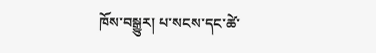ཁོས་བསྒྱུར། པ་སངས་དང་ཚེ་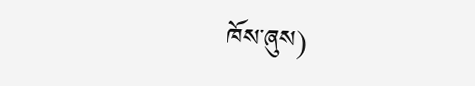ཁོས་ཞུས)